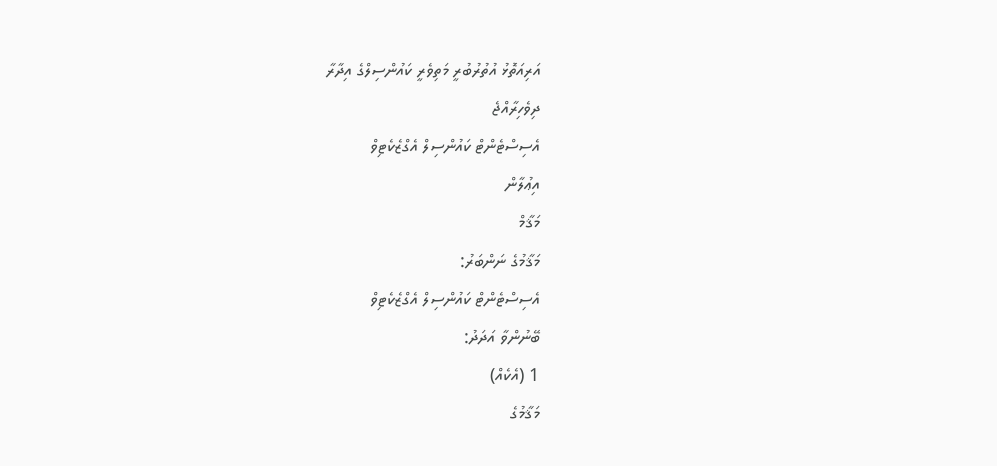އަރިއަތޮޅު އުތުރުބުރީ މަތިވެރީ ކައުންސިލްގެ އިދާރާ
ދިވެހިރާއްޖެ
އެސިސްޓެންޓް ކައުންސިލް އެގްޒެކެޓިވް
އިޢުލާން
މަޤާމް
މަޤާމުގެ ނަންބަރު:
އެސިސްޓެންޓް ކައުންސިލް އެގްޒެކެޓިވް
ބޭނުންވާ އަދަދު:
1 (އެކެއް)
މަޤާމުގެ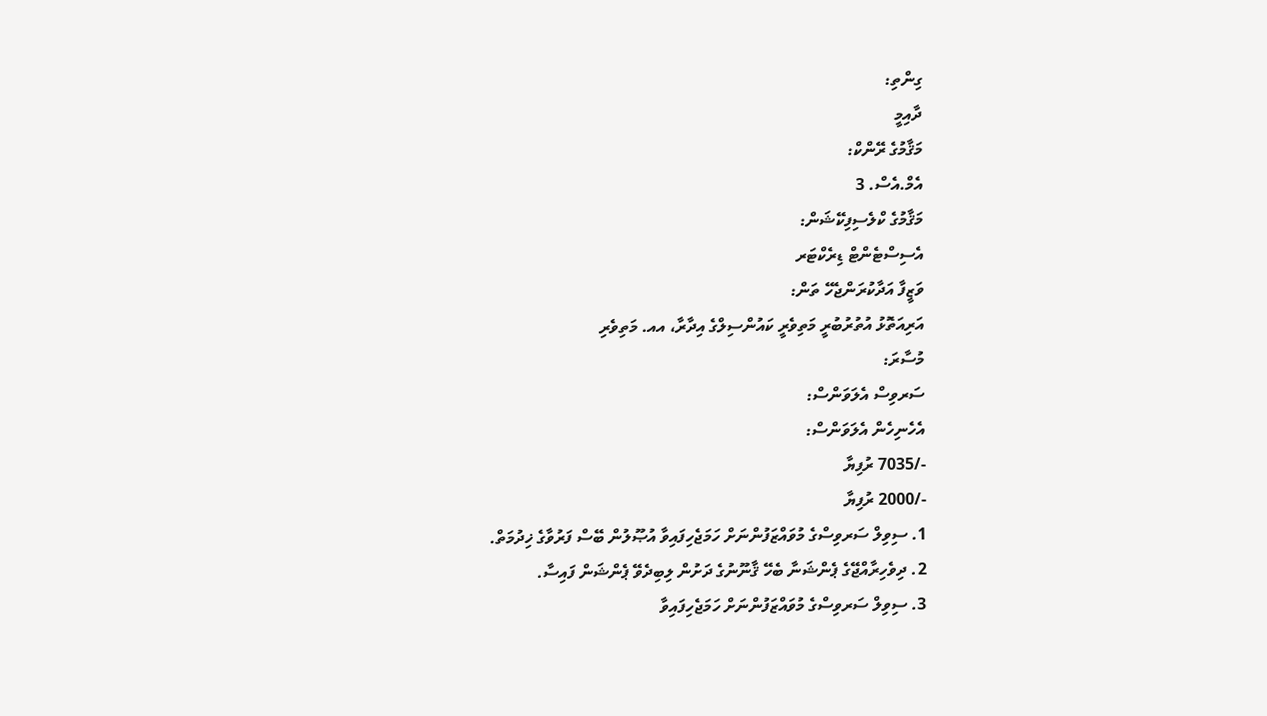ގިންތި:
ދާއިމީ
މަޤާމުގެ ރޭންކް:
އެމް.އެސް. 3
މަޤާމުގެ ކްލެސިފިކޭޝަން:
އެސިސްޓެންޓް ޑިރެކްޓަރ
ވަޒީފާ އަދާކުރަންޖެހޭ ތަން:
އަރިއަތޮޅު އުތުރުބުރީ މަތިވެރީ ކައުންސިލްގެ އިދާރާ، އއ. މަތިވެރި
މުސާރަ:
ސަރވިސް އެލަވަންސް:
އެހެނިހެން އެލަވަންސް:
-/7035 ރުފިޔާ
-/2000 ރުފިޔާ
1. ސިވިލް ސަރވިސްގެ މުވައްޒަފުންނަށް ހަމަޖެހިފައިވާ އުޞޫލުން ބޭސް ފަރުވާގެ ޚިދުމަތް.
2. ދިވެހިރާއްޖޭގެ ޕެންޝަނާ ބެހޭ ޤާނޫނުގެ ދަށުން ލިބިދެވޭ ޕެންޝަން ފައިސާ.
3. ސިވިލް ސަރވިސްގެ މުވައްޒަފުންނަށް ހަމަޖެހިފައިވާ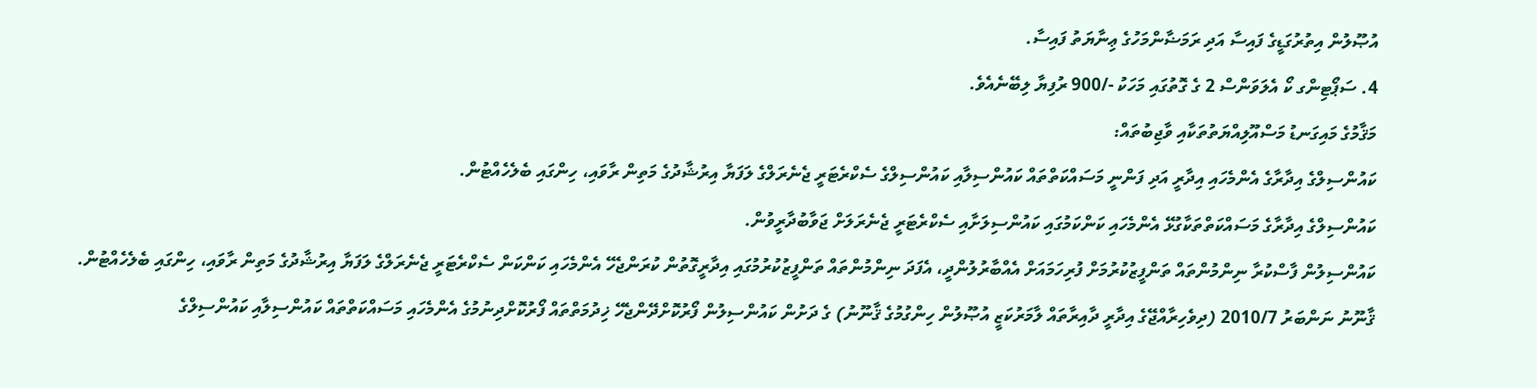އުޞޫލުން އިތުރުގަޑީގެ ފައިސާ އަދި ރަމަޟާންމަހުގެ ޢިނާޔަތު ފައިސާ.
4. ސަޕޯޓިންގ ކޯ އެލަވަންސް 2 ގެ ގޮތުގައި މަހަކު -/900 ރުފިޔާ ލިބޭނެއެވެ.
މަޤާމުގެ މައިގަނޑު މަސްއޫލިއްޔަތުތަކާއި ވާޖިބުތައް:
ކައުންސިލްގެ އިދާރާގެ އެންމެހައި އިދާރީ އަދި ފަންނީ މަސައްކަތްތައް ކައުންސިލާއި ކައުންސިލްގެ ސެކްރެޓަރީ ޖެނެރަލްގެ ލަފަޔާ އިރުޝާދުގެ މަތިން ރާވައި، ހިންގައި ބެލެހެއްޓުން.
ކައުންސިލްގެ އިދާރާގެ މަސައްކަތްތަކާގުޅޭ އެންމެހައި ކަންކަމުގައި ކައުންސިލަށާއި ސެކްރެޓަރީ ޖެނެރަލަށް ޖަވާބުދާރީވުން.
ކައުންސިލުން ފާސްކުރާ ނިންމުންތައް ތަންފީޒުކުރުމަށް ފުރިހަމައަށް އެއްބާރުލުންދީ، އެފަދަ ނިންމުންތައް ތަންފީޒުކުރުމުގައި އިދާރީގޮތުން ކުރަންޖެހޭ އެންމެހައި ކަންކަން ސެކްރެޓަރީ ޖެނެރަލްގެ ލަފަޔާ އިރުޝާދުގެ މަތިން ރާވައި، ހިންގައި ބެލެހެއްޓުން.
ޤާނޫނު ނަންބަރު 2010/7 (ދިވެހިރާއްޖޭގެ އިދާރީ ދާއިރާތައް ލާމަރުކަޒީ އުޞޫލުން ހިންގުމުގެ ޤާނޫނު) ގެ ދަށުން ކައުންސިލުން ފޯރުކޮށްދޭންޖެހޭ ޚިދުމަތްތައް ފޯރުކޮށްދިނުމުގެ އެންމެހައި މަސައްކަތްތައް ކައުންސިލާއި ކައުންސިލްގެ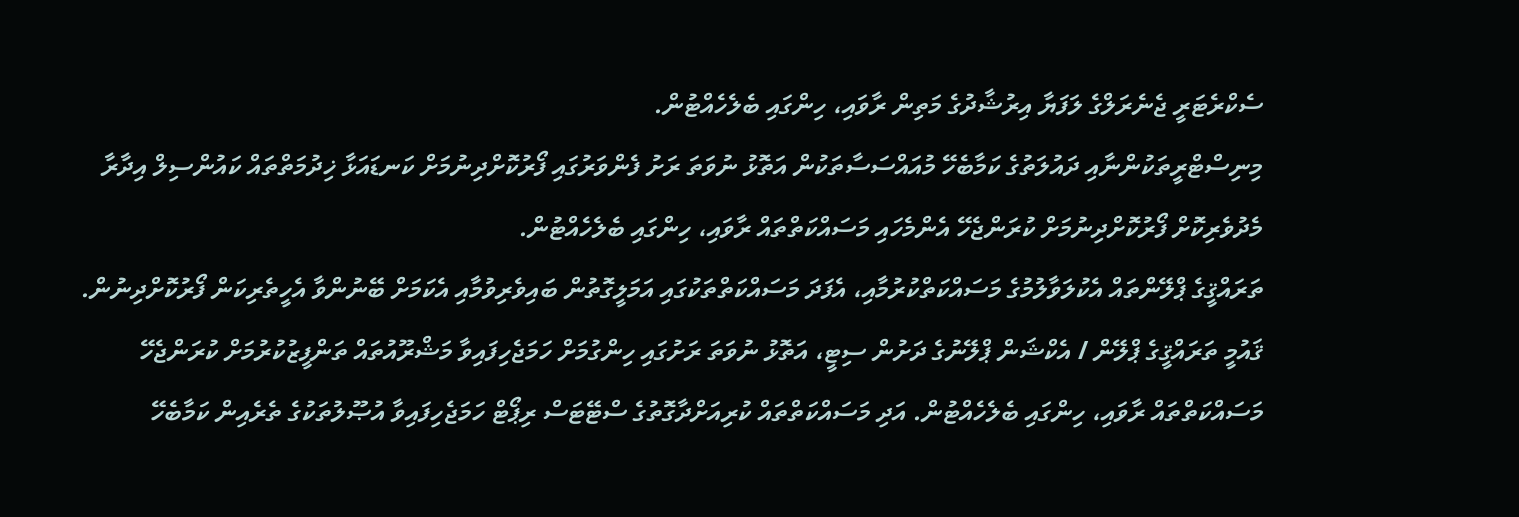ސެކްރެޓަރީ ޖެނެރަލްގެ ލަފަޔާ އިރުޝާދުގެ މަތިން ރާވައި، ހިންގައި ބެލެހެއްޓުން.
މިނިސްޓްރީތަކުންނާއި ދައުލަތުގެ ކަމާބެހޭ މުއައްސަސާތަކުން އަތޮޅު ނުވަތަ ރަށު ފެންވަރުގައި ފޯރުކޮށްދިނުމަށް ކަނޑައަޅާ ޚިދުމަތްތައް ކައުންސިލް އިދާރާ މެދުވެރިކޮށް ފޯރުކޮށްދިނުމަށް ކުރަންޖެހޭ އެންމެހައި މަސައްކަތްތައް ރާވައި، ހިންގައި ބެލެހެއްޓުން.
ތަރައްޤީގެ ޕްލޭންތައް އެކުލަވާލުމުގެ މަސައްކަތްކުރުމާއި، އެފަދަ މަސައްކަތްތަކުގައި އަމަލީގޮތުން ބައިވެރިވުމާއި އެކަމަށް ބޭނުންވާ އެހީތެރިކަން ފޯރުކޮށްދިނުން.
ޤައުމީ ތަރައްޤީގެ ޕްލޭން / އެކްޝަން ޕްލޭނުގެ ދަށުން ސިޓީ، އަތޮޅު ނުވަތަ ރަށުގައި ހިންގުމަށް ހަމަޖެހިފައިވާ މަޝްރޫއުތައް ތަންފީޒުކުރުމަށް ކުރަންޖެހޭ މަސައްކަތްތައް ރާވައި، ހިންގައި ބެލެހެއްޓުން. އަދި މަސައްކަތްތައް ކުރިއަށްދާގޮތުގެ ސްޓޭޓަސް ރިޕޯޓް ހަމަޖެހިފައިވާ އުޞޫލުތަކުގެ ތެރެއިން ކަމާބެހޭ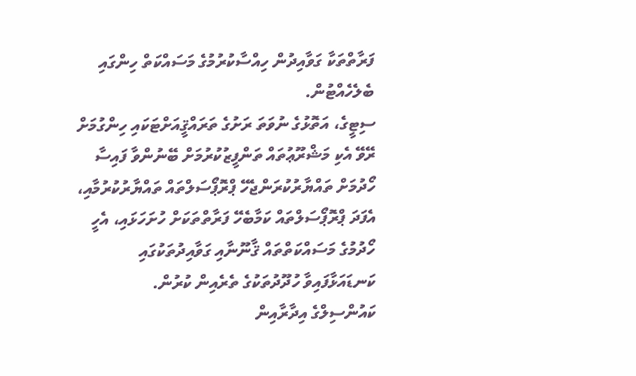ފަރާތްތަކާ ގަވާއިދުން ހިއްސާކުރުމުގެ މަސައްކަތް ހިންގައި ބެލެހެއްޓުން.
ސިޓީގެ، އަތޮޅުގެ ނުވަތަ ރަށުގެ ތަރައްޤީއަށްޓަކައި ހިންގުމަށް ރޭވޭ އެކި މަޝްރޫޢުތައް ތަންފީޒުކުރުމަށް ބޭނުންވާ ފައިސާ ހޯދުމަށް ތައްޔާރުކުރަންޖެހޭ ޕްރޮޕޯސަލްތައް ތައްޔާރުކުރުމާއި، އެފަދަ ޕްރޮޕޯސަލްތައް ކަމާބެހޭ ފަރާތްތަކަށް ހުށަހަޅައި، އެހީ ހޯދުމުގެ މަސައްކަތްތައް ޤާނޫނާއި ގަވާއިދުތަކުގައި ކަނޑައަޅާފައިވާ ހުދޫދުތަކުގެ ތެރެއިން ކުރުން.
ކައުންސިލްގެ އިދާރާއިން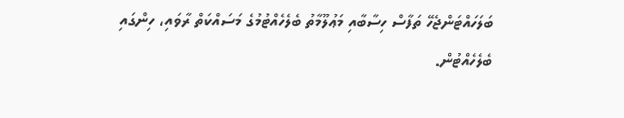ބަލަހައްޓަންޖެހޭ ތަފާސް ހިސާބާއި މަޢުލޫމާތު ބެލެހެއްޓުމުގެ މަސައްކަތް ރާވައި، ހިންގައި ބެލެހެއްޓުން.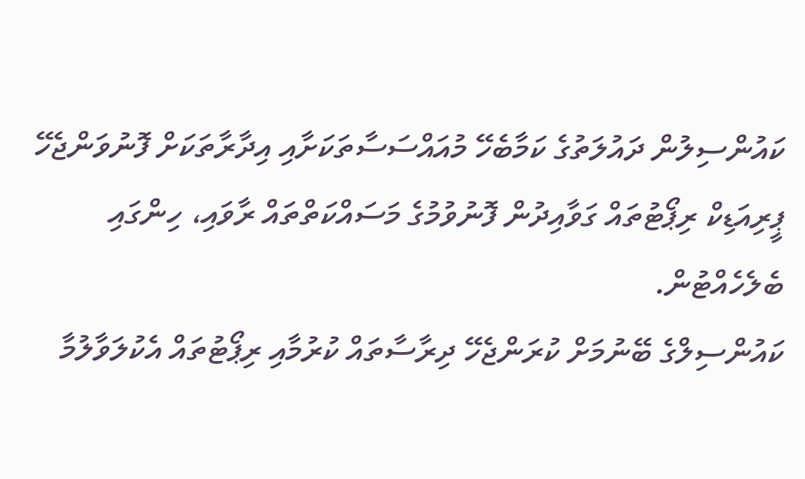ކައުންސިލުން ދައުލަތުގެ ކަމާބެހޭ މުއައްސަސާތަކަށާއި އިދާރާތަކަށް ފޮނުވަންޖެހޭ ޕީރިއަޑިކް ރިޕޯޓުތައް ގަވާއިދުން ފޮނުވުމުގެ މަސައްކަތްތައް ރާވައި، ހިންގައި ބެލެހެއްޓުން.
ކައުންސިލްގެ ބޭނުމަށް ކުރަންޖެހޭ ދިރާސާތައް ކުރުމާއި ރިޕޯޓުތައް އެކުލަވާލުމާ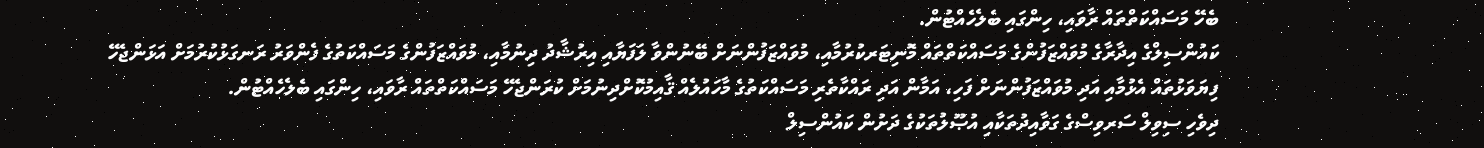ބެހޭ މަސައްކަތްތައް ރާވައި، ހިންގައި ބެލެހެއްޓުން.
ކައުންސިލްގެ އިދާރާގެ މުވައްޒަފުންގެ މަސައްކަތްތައް މޮނިޓަރކުރުމާއި، މުވައްޒަފުންނަށް ބޭނުންވާ ލަފަޔާއި އިރުޝާދު ދިނުމާއި، މުވައްޒަފުންގެ މަސައްކަތުގެ ފެންވަރު ރަނގަޅުކުރުމަށް އަޅަންޖެހޭ ފިޔަވަޅުތައް އެޅުމާއި އަދި މުވައްޒަފުންނަށް ފަހި، އަމާން އަދި ރައްކާތެރި މަސައްކަތުގެ މާހައުލެއް ޤާއިމުކޮށްދިނުމަށް ކުރަންޖެހޭ މަސައްކަތްތައް ރާވައި، ހިންގައި ބެލެހެއްޓުން.
ދިވެހި ސިވިލް ސަރވިސްގެ ގަވާއިދުތަކާއި އުޞޫލުތަކުގެ ދަށުން ކައުންސިލް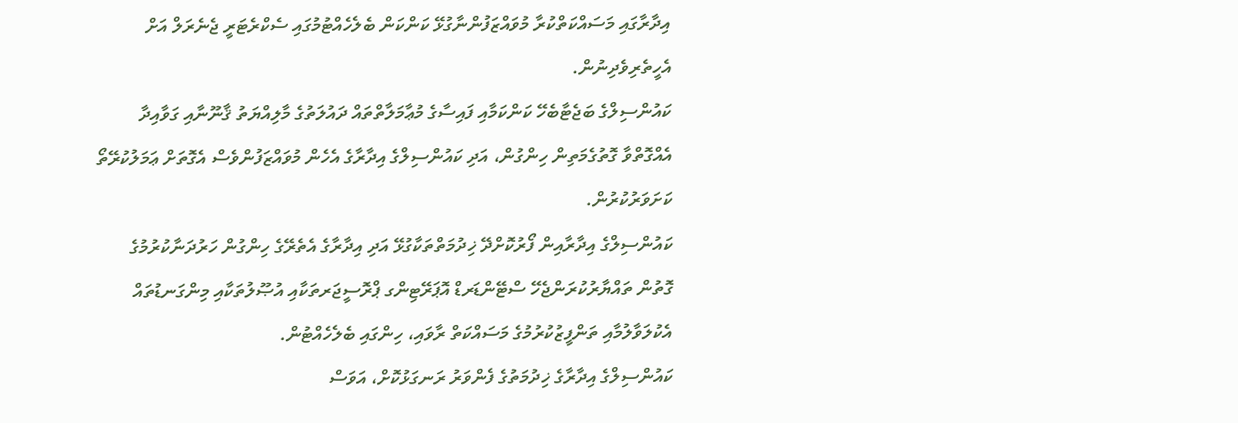އިދާރާގައި މަސައްކަތްކުރާ މުވައްޒަފުންނާގުޅޭ ކަންކަން ބެލެހެއްޓުމުގައި ސެކްރެޓަރީ ޖެނެރަލް އަށް އެހީތެރިވެދިނުން.
ކައުންސިލްގެ ބަޖެޓާބެހޭ ކަންކަމާއި ފައިސާގެ މުޢާމަލާތްތައް ދައުލަތުގެ މާލިއްޔަތު ޤާނޫނާއި ގަވާއިދާ އެއްގޮތްވާ ގޮތުގެމަތިން ހިންގުން، އަދި ކައުންސިލްގެ އިދާރާގެ އެހެން މުވައްޒަފުންވެސް އެގޮތަށް ޢަމަލުކުރޭތޯ ކަށަވަރުކުރުން.
ކައުންސިލްގެ އިދާރާއިން ފޯރުކޮށްދޭ ޚިދުމަތްތަކާގުޅޭ އަދި އިދާރާގެ އެތެރޭގެ ހިންގުން ހަރުދަނާކުރުމުގެ ގޮތުން ތައްޔާރުކުރަންޖެހޭ ސްޓޭންޑަރޑް އޮޕަރޭޓިންގ ޕްރޮސީޖަރތަކާއި އުޞޫލުތަކާއި މިންގަނޑުތައް އެކުލަވާލުމާއި ތަންފީޒުކުރުމުގެ މަސައްކަތް ރާވައި، ހިންގައި ބެލެހެއްޓުން.
ކައުންސިލްގެ އިދާރާގެ ޚިދުމަތުގެ ފެންވަރު ރަނގަޅުކޮށް، އަވަސް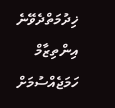ޚިދުމަތްދެވޭނެ އިންތިޒާމް ހަމަޖެއްސުމަށް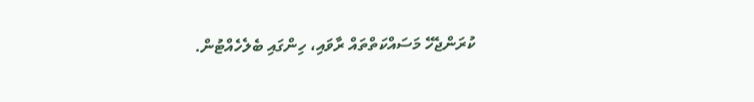ކުރަންޖެހޭ މަސައްކަތްތައް ރާވައި، ހިންގައި ބެލެހެއްޓުން.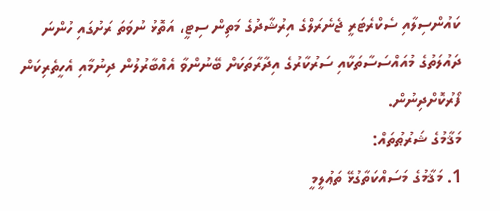ކައުންސިލާއި ސެކްރެޓަރީ ޖެނެރަލްގެ އިރުޝާދުގެ މަތިން ސިޓީ، އަތޮޅު ނުވަތަ ރަށުގައި ހުންނަ ދައުލަތުގެ މުއައްސަސާތަކާއި ސަރުކާރުގެ އިދާރާތަކަށް ބޭނުންވާ އެއްބާރުލުން ދިނުމާއި އެހީތެރިކަން ފޯރުކޮށްދިނުން.
މަޤާމުގެ ޝަރުޠުތައް:
1. މަޤާމުގެ މަސައްކަތާގުޅޭ ތަޢުލީމީ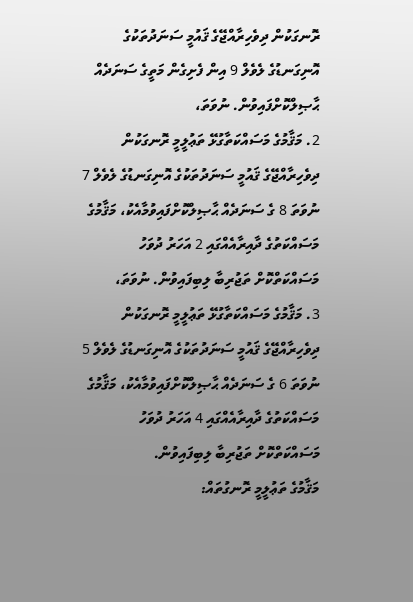ރޮނގަކުން ދިވެހިރާއްޖޭގެ ޤައުމީ ސަނަދުތަކުގެ އޮނިގަނޑުގެ ލެވެލް 9 އިން ފެށިގެން މަތީގެ ސަނަދެއް ޙާޞިލްކޮށްފައިވުން. ނުވަތަ،
2. މަޤާމުގެ މަސައްކަތާގުޅޭ ތަޢުލީމީ ރޮނގަކުން ދިވެހިރާއްޖޭގެ ޤައުމީ ސަނަދުތަކުގެ އޮނިގަނޑުގެ ލެވެލް 7 ނުވަތަ 8 ގެ ސަނަދެއް ޙާޞިލްކޮށްފައިވުމާއެކު، މަޤާމުގެ މަސައްކަތުގެ ދާއިރާއެއްގައި 2 އަހަރު ދުވަހު މަސައްކަތްކޮށް ތަޖުރިބާ ލިބިފައިވުން. ނުވަތަ،
3. މަޤާމުގެ މަސައްކަތާގުޅޭ ތަޢުލީމީ ރޮނގަކުން ދިވެހިރާއްޖޭގެ ޤައުމީ ސަނަދުތަކުގެ އޮނިގަނޑުގެ ލެވެލް 5 ނުވަތަ 6 ގެ ސަނަދެއް ޙާޞިލްކޮށްފައިވުމާއެކު، މަޤާމުގެ މަސައްކަތުގެ ދާއިރާއެއްގައި 4 އަހަރު ދުވަހު މަސައްކަތްކޮށް ތަޖުރިބާ ލިބިފައިވުން.
މަޤާމުގެ ތަޢުލީމީ ރޮނގުތައް: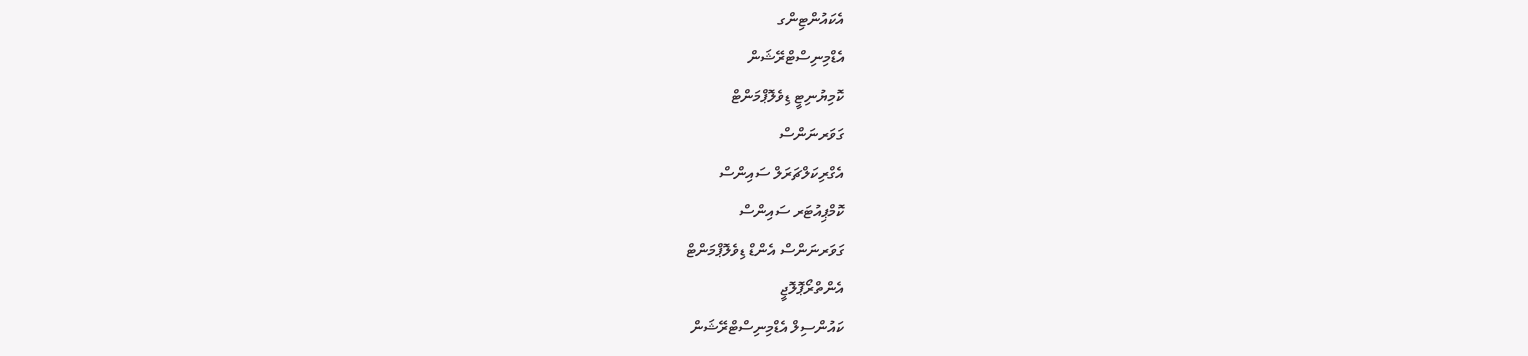އެކައުންޓިންގ
އެޑްމިނިސްޓްރޭޝަން
ކޮމިޔުނިޓީ ޑިވެލޮޕްމަންޓް
ގަވަރނަންސް
އެގްރިކަލްޗަރަލް ސައިންސް
ކޮމްޕިއުޓަރ ސައިންސް
ގަވަރނަންސް އެންޑް ޑިވެލޮޕްމަންޓް
އެންތްރޯޕޮލޮޖީ
ކައުންސިލް އެޑްމިނިސްޓްރޭޝަން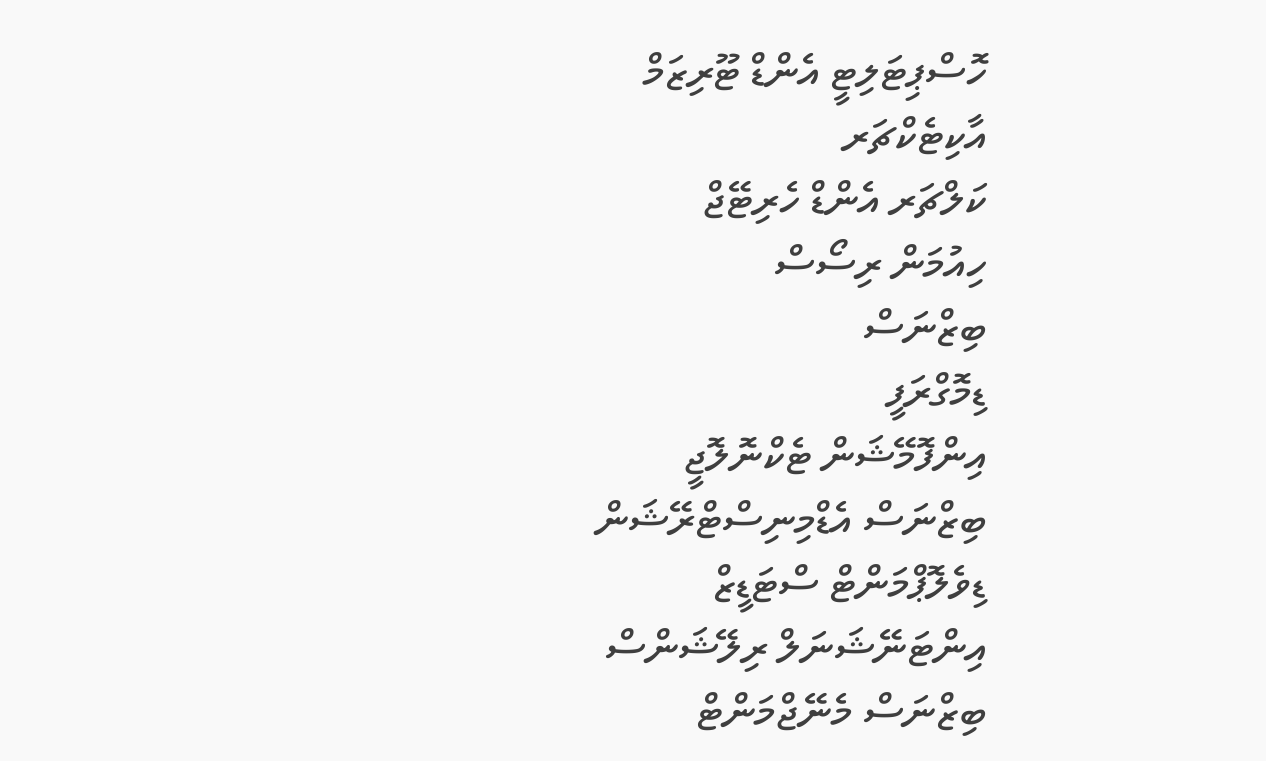ހޮސްޕިޓަލިޓީ އެންޑް ޓޫރިޒަމް
އާކިޓެކްޗަރ
ކަލްޗަރ އެންޑް ހެރިޓޭޖް
ހިއުމަން ރިސޯސް
ބިޒްނަސް
ޑިމޮގްރަފީ
އިންފޮމޭޝަން ޓެކްނޮލޮޖީ
ބިޒްނަސް އެޑްމިނިސްޓްރޭޝަން
ޑިވެލޮޕްމަންޓް ސްޓަޑީޒް
އިންޓަނޭޝަނަލް ރިލޭޝަންސް
ބިޒްނަސް މެނޭޖްމަންޓް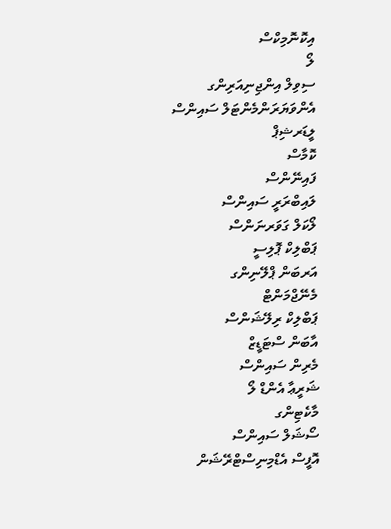އިކޮނޮމިކްސް
ލޯ
ސިވިލް އިންޖިނިއަރިންގ
އެންވަޔަރަންމެންޓަލް ސައިންސް
ލީޑަރޝިޕް
ކޮމާސް
ފައިނޭންސް
ލައިބްރަރީ ސައިންސް
ލޯކަލް ގަވަރނަންސް
ޕަބްލިކް ޕޮލިސީ
އަރބަން ޕްލޭނިންގ
މެނޭޖްމަންޓް
ޕަބްލިކް ރިލޭޝަންސް
އާބަން ސްޓަޑީޒް
މެރިން ސައިންސް
ޝަރީޢާ އެންޑް ލޯ
މާކެޓިންގ
ސޯޝަލް ސައިންސް
އޮފީސް އެޑްމިނިސްޓްރޭޝަން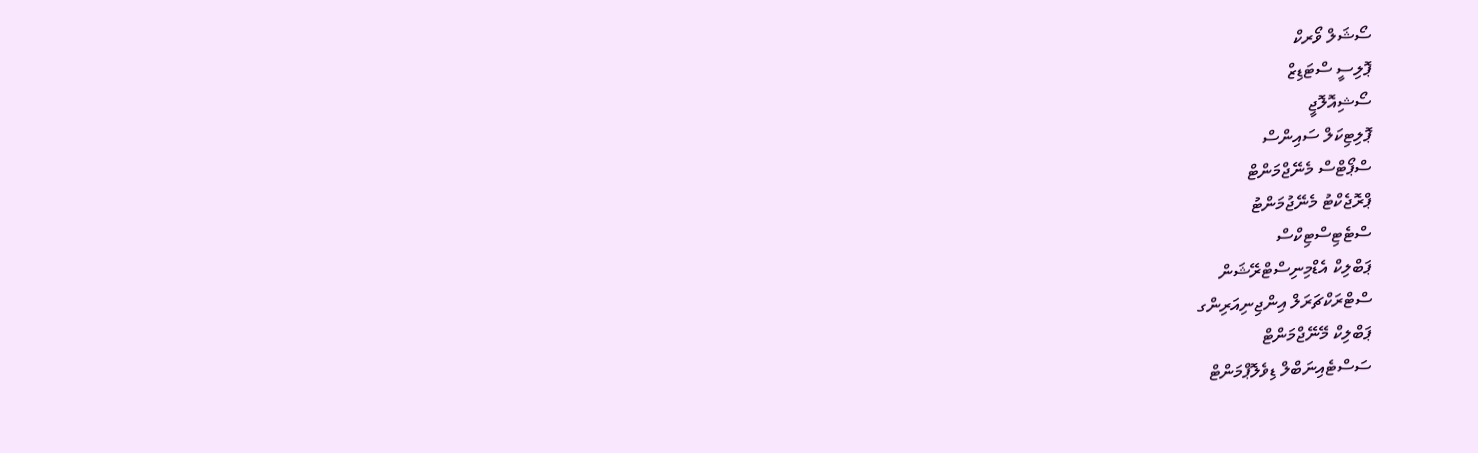ސޯޝަލް ވޯރކް
ޕޮލިސީ ސްޓަޑިޒް
ސޯޝިއޮލޮޖީ
ޕޮލިޓިކަލް ސައިންސް
ސްޕޯޓްސް މެނޭޖްމަންޓް
ޕްރޮޖެކްޓު މެނޭޖުމަންޓު
ސްޓެޓިސްޓިކްސް
ޕަބްލިކް އެޑްމިނިސްޓްރޭޝަން
ސްޓްރަކްޗަރަލް އިންޖިނިއަރިންގ
ޕަބްލިކް މޭނޭޖްމަންޓް
ސަސްޓެއިނަބްލް ޑިވެލޮޕްމަންޓް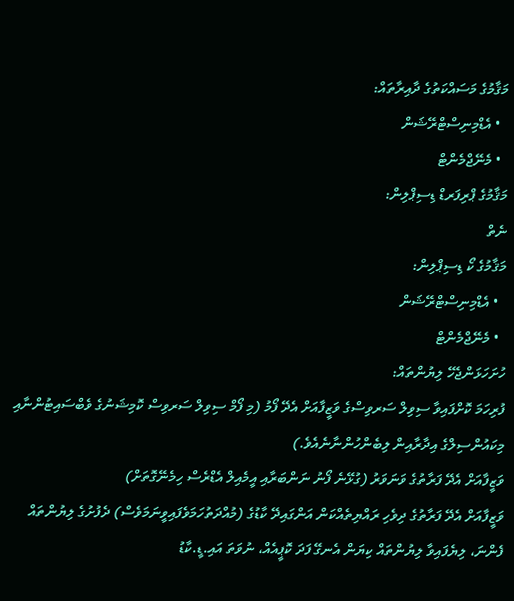މަޤާމުގެ މަސައްކަތުގެ ދާއިރާތައް:
  • އެޑްމިނިސްޓްރޭޝަން
  • މެނޭޖްމެންޓް
މަޤާމުގެ ޕްރިފަރޑް ޑިސިޕްލިން:
ނެތް
މަޤާމުގެ ކޯ ޑިސިޕްލިން:
  • އެޑްމިނިސްޓްރޭޝަން
  • މެނޭޖްމެންޓް
ހުށަހަޅަންޖެހޭ ލިޔުންތައް:
ފުރިހަމަ ކޮށްފައިވާ ސިވިލް ސަރވިސްގެ ވަޒީފާއަށް އެދޭ ފޯމު (މި ފޯމް ސިވިލް ސަރވިސް ކޮމިޝަނުގެ ވެބްސައިޓުންނާއި މިކައުންސިލްގެ އިދާރާއިން ލިބެންހުންނާނެއެވެ.)
ވަޒީފާއަށް އެދޭ ފަރާތުގެ ވަނަވަރު (ގުޅޭނެ ފޯނު ނަންބަރާއި އީމެއިލް އެޑްރެސް ހިމެނޭގޮތަށް)
ވަޒީފާއަށް އެދޭ ފަރާތުގެ ދިވެހި ރައްޔިތެއްކަން އަންގައިދޭ ކާޑުގެ (މުއްދަތުހަމަވެފައިވީނަމަވެސް) ދެފުށުގެ ލިޔުންތައް ފެންނަ، ލިޔެފައިވާ ލިޔުންތައް ކިޔަން އެނގޭ ފަދަ ކޮޕީއެއް، ނުވަތަ އައި.ޑީ.ކާޑު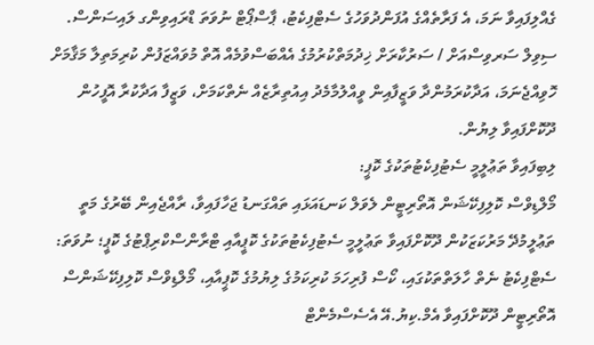ގެއްލިފައިވާ ނަމަ، އެ ފަރާތެއްގެ އުފަންދުވަހުގެ ސެޓްފިކެޓު، ޕާސްޕޯޓް ނުވަތަ ޑްރައިވިންގ ލައިސަންސް.
ސިވިލް ސަރވިސްއަށް / ސަރުކާރަށް ޚިދުމަތްކުރުމުގެ އެއްބަސްވުމެއް އޮތް މުވައްޒަފުން ކުރިމަތިލާ މަޤާމަށް ހޮވިއްޖެނަމަ، އަދާކުރަމުންދާ ވަޒީފާއިން ވީއްލުމާމެދު އިއުތިރާޒެއް ނެތްކަމަށް، ވަޒީފާ އަދާކުރާ އޮފީހުން ދޫކޮށްފައިވާ ލިޔުން.
ލިބިފައިވާ ތަޢުލީމީ ސެޓުފިކެޓުތަކުގެ ކޮޕީ:
މޯލްޑިވްސް ކޮލިފިކޭޝަން އޮތޯރިޓީން ލެވަލް ކަނޑައަޅައި ތައްގަނޑު ޖަހާފައިވާ، ރާއްޖެއިން ބޭރުގެ މަތީ ތަޢުލީމުދޭ މަރުކަޒަކުން ދޫކޮށްފައިވާ ތަޢުލީމީ ސެޓުފިކެޓުތަކުގެ ކޮޕީއާއި ޓްރާންސްކްރިޕްޓުގެ ކޮޕީ؛ ނުވަތަ: ސެޓްފިކެޓު ނެތް ހާލަތްތަކުގައި، ކޯސް ފުރިހަމަ ކުރިކަމުގެ ލިޔުމުގެ ކޮޕީއާއި، މޯލްޑިވްސް ކޮލިފިކޭޝަންސް އޮތޯރިޓީން ދޫކޮށްފައިވާ އެމް.ކިޔު.އޭ އެސެސްމެންޓް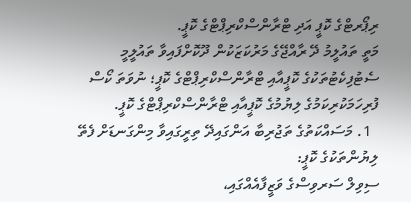ރިޕޯރޓްގެ ކޮޕީ އަދި ޓްރާންސްކްރިޕްޓްގެ ކޮޕީ.
މަތީ ތައުލީމު ދޭ ރާއްޖޭގެ މަރުކަޒަކުން ދޫކޮށްފައިވާ ތައުލީމީ ސެޓުފިކެޓުތަކުގެ ކޮޕީއާއި ޓްރާންސްކްރިޕްޓްގެ ކޮޕީ؛ ނުވަތަ ކޯސް ފުރިހަމަކުރިކަމުގެ ލިޔުމުގެ ކޮޕީއާއި ޓްރާންސްކްރިޕްޓްގެ ކޮޕީ.
  1. މަސައްކަތުގެ ތަޖުރިބާ އަންގައިދޭ ތިރީގައިވާ މިންގަނޑަށް ފެތޭ ލިޔުންތަކުގެ ކޮޕީ:
ސިވިލް ސަރވިސްގެ ވަޒީފާއެއްގައި،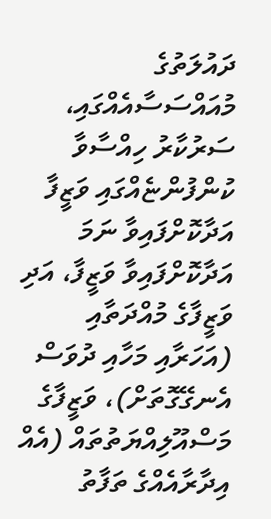ދައުލަތުގެ މުއައްސަސާއެއްގައި، ސަރުކާރު ހިއްސާވާ ކުންފުންޏެއްގައި ވަޒީފާ އަދާކޮށްފައިވާ ނަމަ އަދާކޮށްފައިވާ ވަޒީފާ، އަދި ވަޒީފާގެ މުއްދަތާއި (އަހަރާއި މަހާއި ދުވަސް އެނގޭގޮތަށް)، ވަޒީފާގެ މަސްއޫލިއްޔަތުތައް (އެއް އިދާރާއެއްގެ ތަފާތު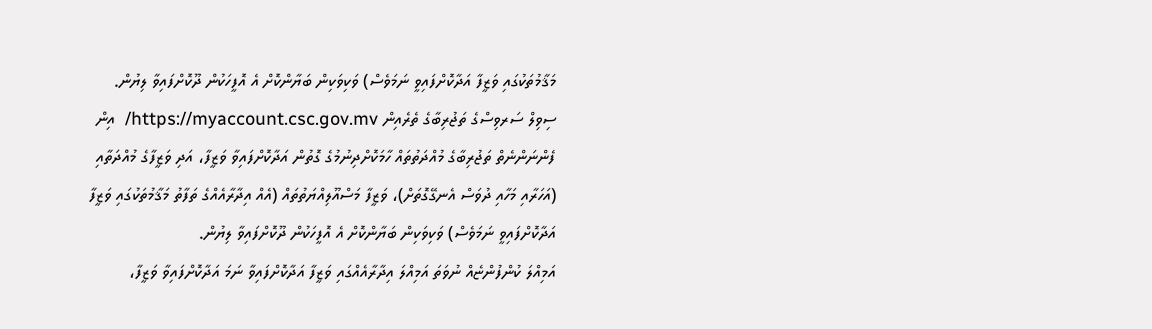މަޤާމުތަކުގައި ވަޒީފާ އަދާކޮށްފައިވީ ނަމަވެސް) ވަކިވަކިން ބަޔާންކޮށް އެ އޮފީހަކުން ދޫކޮށްފައިވާ ލިޔުން.
ސިވިލް ސަރވިސްގެ ތަޖުރިބާގެ ތެރެއިން https://myaccount.csc.gov.mv/  އިން ފެންނަންނެތް ތަޖުރިބާގެ މުއްދަތުތައް ހާމަކޮށްދިނުމުގެ ގޮތުން އަދާކޮށްފައިވާ ވަޒީފާ، އަދި ވަޒީފާގެ މުއްދަތާއި (އަހަރާއި މަހާއި ދުވަސް އެނގޭގޮތަށް)، ވަޒީފާ މަސްއޫލިއްޔަތުތައް (އެއް އިދާރާއެއްގެ ތަފާތު މަޤާމުތަކުގައި ވަޒީފާ އަދާކޮށްފައިވީ ނަމަވެސް) ވަކިވަކިން ބަޔާންކޮށް އެ އޮފީހަކުން ދޫކޮށްފައިވާ ލިޔުން.
އަމިއްލަ ކުންފުންޏެއް ނުވަތަ އަމިއްލަ އިދާރާއެއްގައި ވަޒީފާ އަދާކޮށްފައިވާ ނަމަ އަދާކޮށްފައިވާ ވަޒީފާ،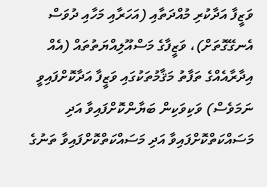ވަޒީފާ އަދާކުރި މުއްދަތާއި (އަހަރާއި މަހާއި ދުވަސް އެނގޭގޮތަށް)، ވަޒީފާގެ މަސްއޫލިއްޔަތުތައް (އެއް އިދާރާއެއްގެ ތަފާތު މަޤާމުތަކުގައި ވަޒީފާ އަދާކޮށްފައިވީ ނަމަވެސް) ވަކިވަކިން ބަޔާންކޮށްފައިވާ އަދި މަސައްކަތްކޮށްފައިވާ އަދި މަސައްކަތްކޮށްފައިވާ ތަނުގެ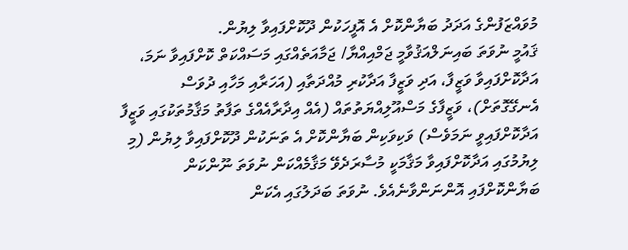މުވައްޒަފުންގެ އަދަދު ބަޔާންކޮށް އެ އޮފީހަކުން ދޫކޮށްފައިވާ ލިޔުން.
ޤައުމީ ނުވަތަ ބައިނަލްއަޤުވާމީ ޖަމްއިއްޔާ/ ޖަމާއަތެއްގައި މަސައްކަތް ކޮށްފައިވާ ނަމަ، އަދާކޮށްފައިވާ ވަޒީފާ، އަދި ވަޒީފާ އަދާކުރި މުއްދަތާއި (އަހަރާއި މަހާއި ދުވަސް އެނގޭގޮތަށް)، ވަޒީފާގެ މަސްއޫލިއްޔަތުތައް (އެއް އިދާރާއެއްގެ ތަފާތު މަޤާމުތަކުގައި ވަޒީފާ އަދާކޮށްފައިވީ ނަމަވެސް) ވަކިވަކިން ބަޔާންކޮށް އެ ތަނަކުން ދޫކޮށްފައިވާ ލިޔުން (މި ލިޔުމުގައި އަދާކޮށްފައިވާ މަޤާމަކީ މުސާރަދެވޭ މަޤާމެއްކަން ނުވަތަ ނޫންކަން ބަޔާންކޮށްފައި އޮންނަންވާނެއެވެ. ނުވަތަ ބަދަލުގައި އެކަން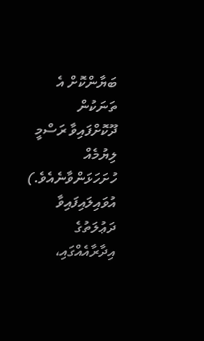ބަޔާންކޮށް އެ ތަނަކުން ދޫކޮށްފައިވާ ރަސްމީ ލިޔުމެއް ހުށަހަޅަންވާނެއެވެ.)
އުވައިލައިފައިވާ ދަޢުލަތުގެ އިދާރާއެއްގައި،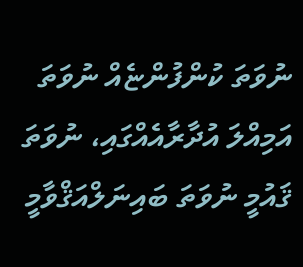ނުވަތަ ކުންފުންޏެއް ނުވަތަ އަމިއްލަ އުދާރާއެއްގައި، ނުވަތަ ޤައުމީ ނުވަތަ ބައިނަލްއަޤްވާމީ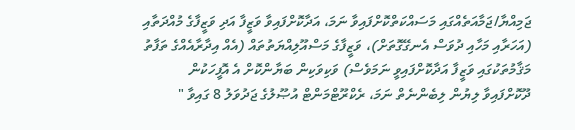ޖަމިއްޔާ/ޖަމާއަތެއްގައި މަސައްކަތްކޮށްފައިވާ ނަމަ، އަދާކޮށްފައިވާ ވަޒީފާ އަދި ވަޒީފާގެ މުއްދަތާއި (އަހަރާއި މަހާއި ދުވަސް އެނގޭގޮތަށް)، ވަޒީފާގެ މަސްއޫލިއްޔަތުތައް (އެއް އިދާރާއެއްގެ ތަފާތު މަޤާމުތަކުގައި ވަޒީފާ އަދާކޮށްފައިވީ ނަމަވެސް) ވަކިވަކިން ބަޔާންކޮށް އެ އޮފީހަކުން ދޫކޮށްފައިވާ ލިޔުން ލިބެންނެތް ނަމަ، ރެކްރޫޓްމަންޓް އުޞޫލުގެ ޖަދުވަލު 8 ގައިވާ "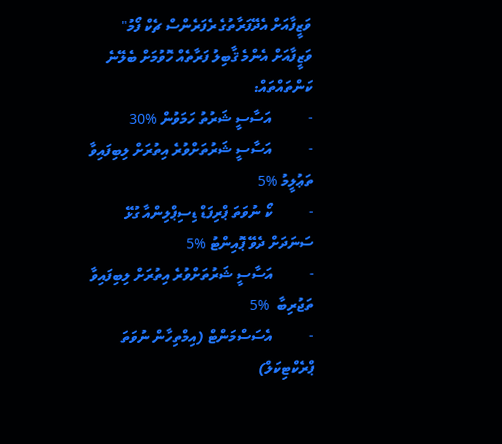ވަޒީފާއަށް އެދޭފަރާތުގެ ރެފަރެންސް ޗެކް ފޯމު"
ވަޒީފާއަށް އެންމެ ޤާބިލު ފަރާތެއް ހޮވުމަށް ބެލޭނެ ކަންތައްތައް:
-          އަސާސީ ޝަރުތު ހަމަވުން %30
-          އަސާސީ ޝަރުތަށްވުރެ އިތުރަށް ލިބިފައިވާ ތަޢުލީމު %5
-          ކޯ ނުވަތަ ޕްރިފަޑް ޑިސިޕްލިންއާ ގުޅޭ ސަނަދަށް ދެވޭ ޕޮއިންޓު %5
-          އަސާސީ ޝަރުތަށްވުރެ އިތުރަށް ލިބިފައިވާ ތަޖުރިބާ  %5
-          އެސަސްމަންޓް (އިމްތިހާން ނުވަތަ ޕްރެކްޓިކަލް)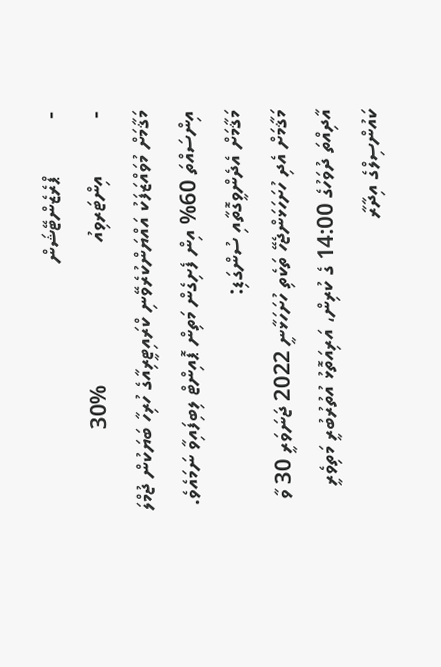-          ޕްރެޒެންޓޭޝަން
-          އިންޓަރވިއު                         %30
މަޤާމަށް މުވައްޒަފަކު އައްޔަންކުރެވޭނި ކްރައިޓީރިއާގެ ހުރިހާ ބަޔަކުން ޖުމްލަ އިންސައްތަ 60% އިން ފެށިގެން މަތިން ޕޮއިންޓް ލިބިފައިވާ ނަމައެވެ.
މަޤާމަށް އެދެންވީގޮތާއި ސުންގަޑި:
މަޤާމަށް އެދި ހުށަހަޅަންޖެހޭ ތަކެތި ހުށަހަޅާނީ 2022 ޖަނަވަރީ 30 ވާ އާދިއްތަ ދުވަހުގެ 14:00 ގެ ކުރިން، އަރިއަތޮޅު އުތުރުބުރީ މަތިވެރީ ކައުންސިލްގެ އިދާރާ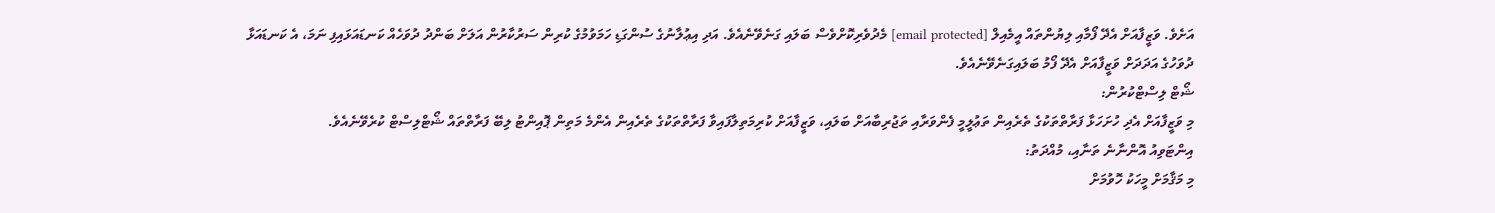އަށެވެ. ވަޒީފާއަށް އެދޭ ފޯމާއި ލިޔުންތައް އީމެއިލް [email protected] މެދުވެރިކޮށްވެސް ބަލައި ގަނެވޭނެއެވެ. އަދި އިޢުލާނުގެ ސުންގަޑި ހަމަވުމުގެ ކުރިން ސަރުކާރުން އަލަށް ބަންދު ދުވަހެއް ކަނޑައަޅައިފި ނަމަ، އެ ކަނޑައަޅާ ދުވަހުގެ އަދަދަށް ވަޒީފާއަށް އެދޭ ފޯމު ބަލައިގަނެވޭނެއެވެ.
ޝޯޓް ލިސްޓްކުރުން:
މި ވަޒީފާއަށް އެދި ހުށަހަޅާ ފަރާތްތަކުގެ ތެރެއިން ތަޢުލީމީ ފެންވަރާއި ތަޖުރިބާއަށް ބަލައި، ވަޒީފާއަށް ކުރިމަތިލާފައިވާ ފަރާތްތަކުގެ ތެރެއިން އެންމެ މަތިން ޕޮއިންޓު ލިބޭ ފަރާތްތައް ޝޯޓްލިސްޓް ކުރެވޭނެއެވެ.
އިންޓަވިއު އޮންނާނެ ތަނާއި، މުއްދަތު:
މި މަޤާމަށް މީހަކު ހޮވުމަށް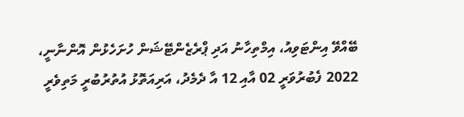ބޭއްވޭ އިންޓަވިއު، އިމްތިހާނު އަދި ޕްރެޒެންޓޭޝަން ހުށަހެޅުން އޮންނާނީ، 2022 ފެބުރުވަރީ 02 އާއި 12 އާ ދެމެދު، އަރިއަތޮޅު އުތުރުބުރީ މަތިވެރީ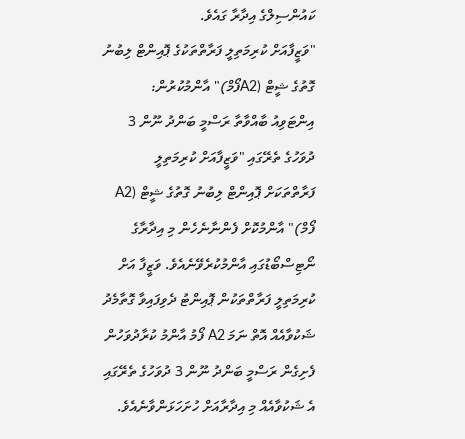ކައުންސިލްގެ އިދާރާ ގައެވެ.
"ވަޒީފާއަށް ކުރިމަތިލީ ފަރާތްތަކުގެ ޕޮއިންޓް ލިބުނު ގޮތުގެ ޝީޓް (A2ފޯމް)" އާންމުކުރުން:
އިންޓަވިއު ބާއްވާތާ ރަސްމީ ބަންދު ނޫން 3 ދުވަހުގެ ތެރޭގައި "ވަޒީފާއަށް ކުރިމަތިލީ ފަރާތްތަކަށް ޕޮއިންޓް ލިބުނު ގޮތުގެ ޝީޓް (A2 ފޯމް)" އާންމުކޮށް ފެންނާނެހެން މި އިދާރާގެ ނޯޓިސްބޯޑުގައި އާންމުކުރެވޭނެއެވެ. ވަޒީފާ އަށް ކުރިމަތިލީ ފަރާތްތަކުން ޕޮއިންޓު ދެވިފައިވާ ގޮތާމެދު ޝަކުވާއެއް އޮތް ނަމަ A2 ފޯމު އާންމު ކުރާދުވަހުން ފެށިގެން ރަސްމީ ބަންދު ނޫން 3 ދުވަހުގެ ތެރޭގައި އެ ޝަކުވާއެއް މި އިދާރާއަށް ހުށަހަޅަންވާނެއެވެ.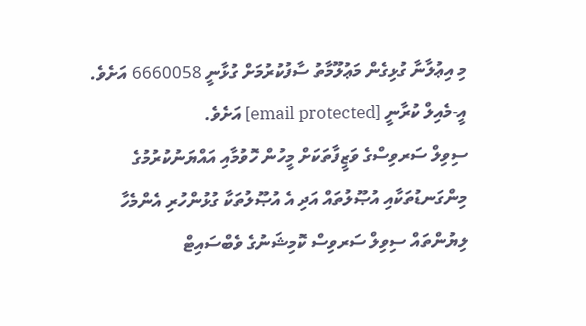މި އިޢުލާނާ ގުޅިގެން މަޢުލޫމާތު ސާފުކުރުމަށް ގުޅާނީ 6660058 އަށެވެ. އީ-މެއިލް ކުރާނީ [email protected] އަށެވެ.
ސިވިލް ސަރވިސްގެ ވަޒީފާތަކަށް މީހުން ހޮވުމާއި އައްޔަނުކުރުމުގެ މިންގަނޑުތަކާއި އުޞޫލުތައް އަދި އެ އުޞޫލުތަކާ ގުޅުންހުރި އެންމެހާ ލިޔުންތައް ސިވިލް ސަރވިސް ކޮމިޝަނުގެ ވެބްސައިޓް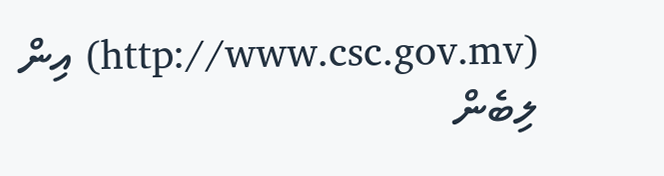(http://www.csc.gov.mv) އިން ލިބެން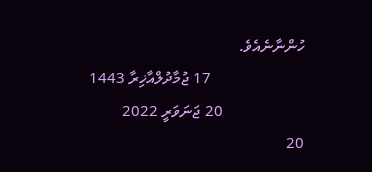ހުންނާނެއެވެ.
                        17 ޖުމާދުލްއާޚިރާ 1443
                     20 ޖަނަވަރީ 2022
20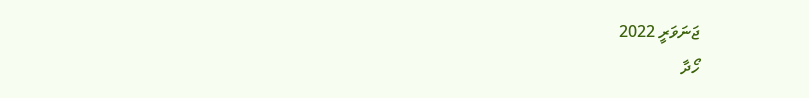ޖަނަވަރީ 2022
ހޯދާ